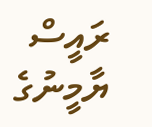ރައީސް ޔާމީނުގެ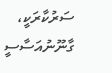ސަރުކާރަކީ، ގާނޫނުއަސާސީ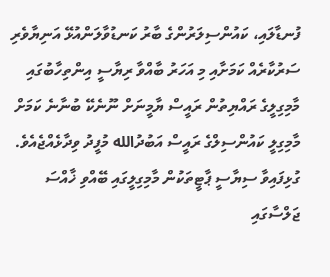ފުނޑާލައި، ކައުންސިލަރުންގެ ބާރު ކަނޑުވާލަންއުޅޭ އަނިޔާވެރި ސަރުކާރެއް ކަމަށާއި މި އަހަރު ބާއްވާ ރިޔާސީ އިންތިހާބުގައި މާމިގިލީގެ ރައްޔިތުން ރައީސް ޔާމީނަށް ނޫނެކޭ ބުނާނެ ކަމަށް މާމިގިލީ ކައުންސިލްގެ ރައީސް އަބުދުالله މުފީދު ވިދާޅެއްޖެއެވެ.
ގުޅިފައިވާ ސިޔާސީ ޕާޓީތަކުން މާމިގިލީގައި ބޭއްވި ޚާއްސަ ޖަލްސާގައި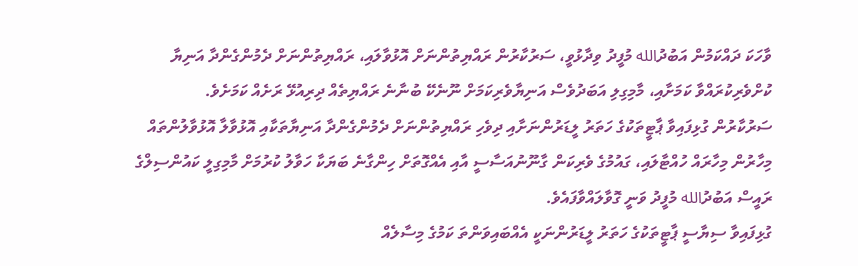ވާހަކަ ދައްކަމުން އަބުދުالله މުފީދު ވިދާޅުވީ، ސަރުކާރުން ރައްޔިތުންނަށް އޮޅުވާލައި، ރައްޔިތުންނަށް ދެމުންގެންދާ އަނިޔާ ކުށްވެރިކުރައްވާ ކަމަށާއި، މާމިގިލި އަބަދުވެސް އަނިޔާވެރިކަމަށް ނޫނެކޭ ބުނާނެ ރައްޔިތެއް ދިރިއުޅޭ ރަށެއް ކަމަށެވެ.
ސަރުކާރުން ގުޅިފައިވާ ޕާޓީތަކުގެ ހަތަރު ލީޑަރުންނަށާއި ދިވެހި ރައްޔިތުންނަށް ދެމުންގެންދާ އަނިޔާތަކާއި އޮޅުވާލާ އޮޅުވާލުންތައް މިހާރުން މިހާރައް ހުއްޓާލައި، ގައުމުގެ ވެރިކަން ގާނޫނުއަސާސީ އާއި އެއްގޮތަށް ހިންގާނެ ބަޔަކާ ހަވާލު ކުރުމަށް މާމިގިލީ ކައުންސިލްގެ ރައީސް އަބުދުالله މުފީދު ވަނީ ގޮވާލައްވާފައެވެ.
ގުޅިފައިވާ ސިޔާސީ ޕާޓީތަކުގެ ހަތަރު ލީޑަރުންނަކީ އެއްބައިވަންތަ ކަމުގެ މިސާލެއް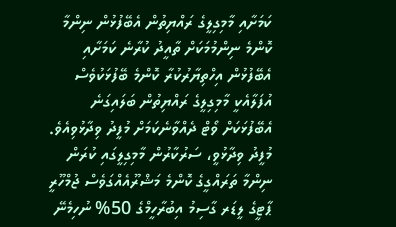ކަމަށާއި މާމިގިލީގެ ރައްޔިތުން އެބޭފުޅުން ނިންމާ ކޮންމެ ނިންމުމަކަށް ތާއީދު ކުރާނެ ކަމަށާއި އެބޭފުޅުން އިހްތިޔާރުކުރާ ކޮންމެ ބޭފުޅަކުވެސް އުފަލާއެކީ މާމިގިލީގެ ރައްޔިތުން ބަލައިގަނެ އެބޭފުޅަކަށް ވޯޓް ދެއްވާނެކަމަށް މުފީދު ވިދާޅުވިއެވެ.
މުފީދު ވިދާޅުވީ، ސަރުކާރުން މާމިގިލީގައި ކުރަން ނިންމާ ތަރައްގީގެ ކޮންމެ މަޝްރޫއެއްގަވެސް ޖުމްހޫރީ ޕާޓީގެ ލީޑަރ ގާސިމު އިބުރާހީމްގެ 50% ނުހިމެނޭ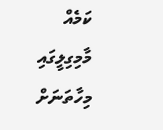ކަމެއް މާމިގިލީގައި މިހާތަނަށް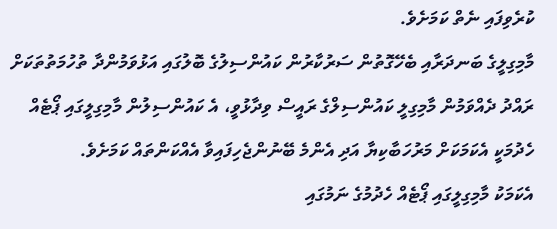ކުރެވިފައި ނެތް ކަމަށެވެ.
މާމިގިލީގެ ބަނދަރާއި ބެހޭގޮތުން ސަރުކާރުން ކައުންސިލުގެ ބޮލުގައި އަޅުވަމުންދާ ތުހުމަތުތަކަށް ރައްދު ދެއްވަމުން މާމިގިލީ ކައުންސިލްގެ ރައީސް ވިދާޅުވީ، އެ ކައުންސިލުން މާމިގިލީގައި ޕޯޓެއް ހެދުމަކީ އެކަމަކަށް މަރުހަބާކިޔާ އަދި އެންމެ ބޭނުންޖެހިފައިވާ އެއްކަންތައް ކަމަށެވެ.
އެކަމަކު މާމިގިލީގައި ޕޯޓެއް ހެދުމުގެ ނަމުގައި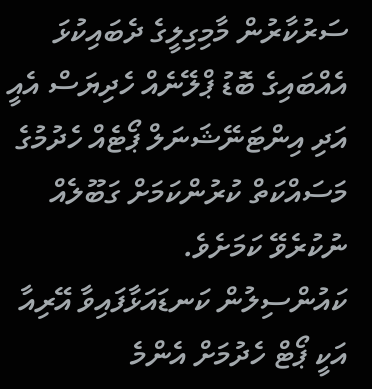ސަރުކާރުން މާމިގިލީގެ ދެބައިކުޅަ އެއްބައިގެ ބޮޑު ޕްލޭނެއް ހެދިޔަސް އެއީ އަދި އިންޓަނޭޝަނަލް ޕޯޓެއް ހެދުމުގެ މަސައްކަތް ކުރުންކަމަށް ގަބޫލެއް ނުކުރެވޭ ކަމަށެވެ.
ކައުންސިލުން ކަނޑައަޅާފައިވާ އޭރިއާ އަކީ ޕޯޓް ހެދުމަށް އެންމެ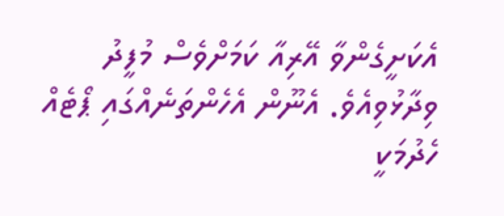އެކަށީގެންވާ އޭރިއާ ކަމަށްވެސް މުފީދު ވިދާޅުވިއެވެ. އެނޫން އެހެންތަނެއްގައި ޕޯޓެއް ހެދުމަކީ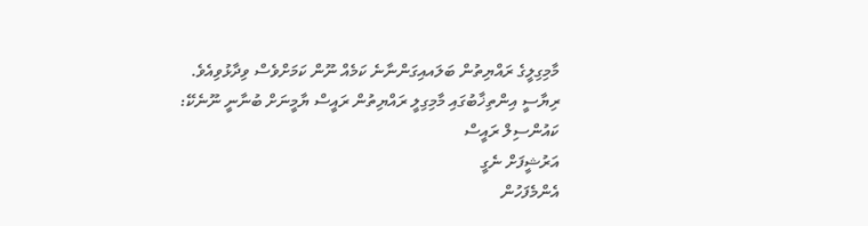މާމިގިލީގެ ރައްޔިތުން ބަލައއިގަންނާނެ ކަމެއް ނޫން ކަމަށްވެސް ވިދާޅުވިއެވެ.
ރިޔާސީ އިންތިޚާބުގައި މާމިގިލީ ރައްޔިތުން ރައީސް ޔާމީނަށް ބުނާނީ ނޫނެކޭ: ކައުންސިލް ރައީސް
އަރުޝީފަށް ނެގީ
އެންމެފަހުން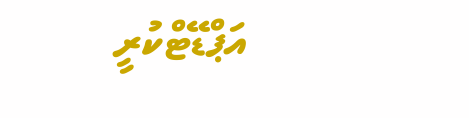އަޕްޑޭޓްކުރީ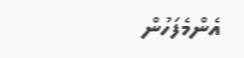އެންމެފަހުން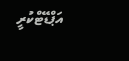އަޕްޑޭޓްކުރީ